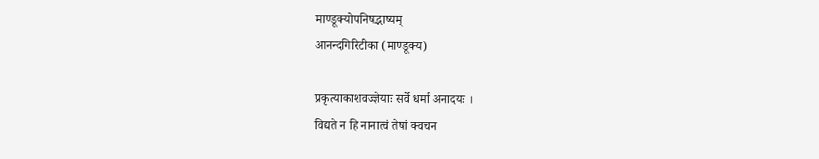माण्डूक्योपनिषद्भाष्यम्
आनन्दगिरिटीका (माण्डूक्य)

प्रकृत्याकाशवज्ज्ञेयाः सर्वे धर्मा अनादयः ।
विद्यते न हि नानात्वं तेषां क्वचन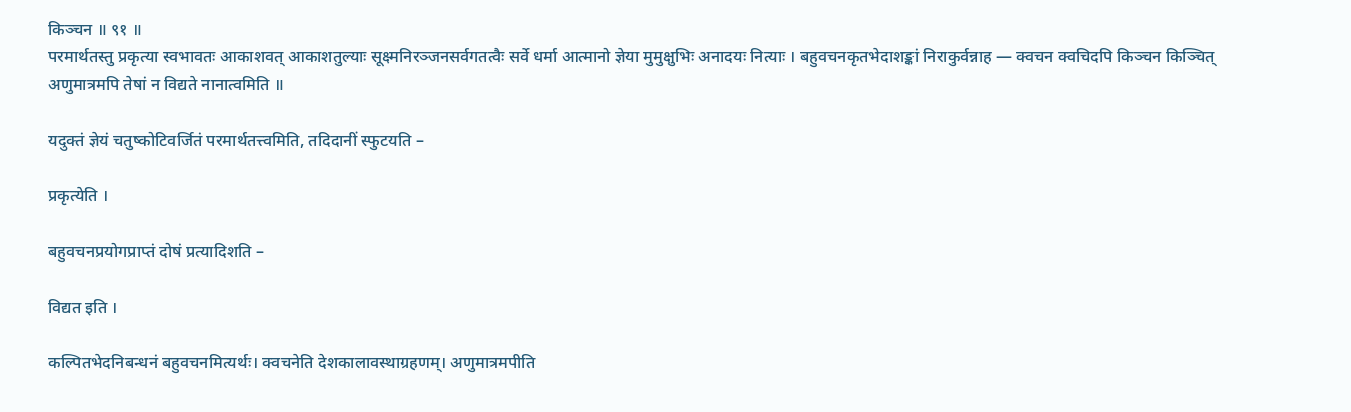किञ्चन ॥ ९१ ॥
परमार्थतस्तु प्रकृत्या स्वभावतः आकाशवत् आकाशतुल्याः सूक्ष्मनिरञ्जनसर्वगतत्वैः सर्वे धर्मा आत्मानो ज्ञेया मुमुक्षुभिः अनादयः नित्याः । बहुवचनकृतभेदाशङ्कां निराकुर्वन्नाह — क्वचन क्वचिदपि किञ्चन किञ्चित् अणुमात्रमपि तेषां न विद्यते नानात्वमिति ॥

यदुक्तं ज्ञेयं चतुष्कोटिवर्जितं परमार्थतत्त्वमिति, तदिदानीं स्फुटयति –

प्रकृत्येति ।

बहुवचनप्रयोगप्राप्तं दोषं प्रत्यादिशति –

विद्यत इति ।

कल्पितभेदनिबन्धनं बहुवचनमित्यर्थः। क्वचनेति देशकालावस्थाग्रहणम्। अणुमात्रमपीति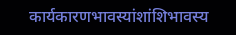कार्यकारणभावस्यांशांशिभावस्य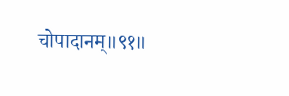चोपादानम्॥९१॥